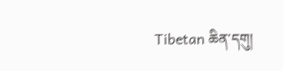Tibetan ཆིན་དགུ།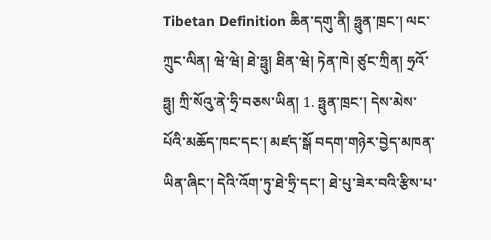Tibetan Definition ཆིན་དགུ་ནི། ཧྥུན་ཁྲང་། ལང་ཀྲུང་ལིན། ཝེ་ཝེ། ཐེ་ཧྥུ། ཐིན་ཝེ། ཏེན་ཁེ། ཙུང་ཀྲིན། ཧྲའོ་ཧྥུ། ཀྲི་སོའུ་ནེ་ཧྲི་བཅས་ཡིན། 1. ཧྥུན་ཁྲང་། དེས་མེས་པོའི་མཆོད་ཁང་དང་། མཛད་སྒོ བདག་གཉེར་བྱེད་མཁན་ཡིན་ཞིང་། དེའི་འོག་ཏུ་ཐེ་ཧྲི་དང་། ཐེ་པུ་ཟེར་བའི་རྩིས་པ་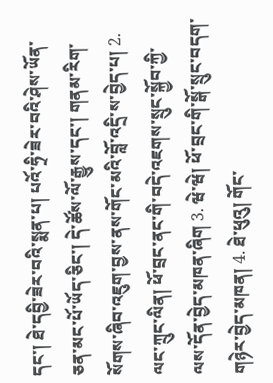དང་། ཐེ་དབྱི་ཟེར་བའི་སྨན་པ། པའོ་ཧྲི་ཟེར་བའི་ཤེས་ཡོན་ཅན་མང་པོ་ཡོད་ཅིང་། དེ་ཚོས་ལོ་རྒྱུས་དང་། གནམ་རིག་སོགས་ཞིབ་འཇུག་བྱས་ནས་གོང་མའི་བློ་འདྲི་ས་བྱེད་པ། 2. ལང་ཀྲུང་ལིན། ཕོ་བྲང་ནང་གི་བདེ་འཇགས་སྲུང་སྐྱོབ་ཀྱི་ལས་དོན་བྱེད་མཁན་ཞིག 3. ཝེ་ཝེ། ཕོ་བྲང་གི་སྒོ་སྲུང་བདག་གཉེར་བྱེད་མཁན། 4. ཐེ་ཕུའུ། གོང་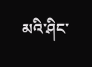མའི་ཤིང་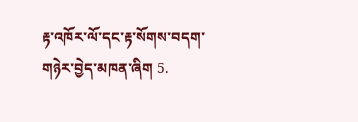རྟ་འཁོར་ལོ་དང་རྟ་སོགས་བདག་གཉེར་བྱེད་མཁན་ཞིག 5.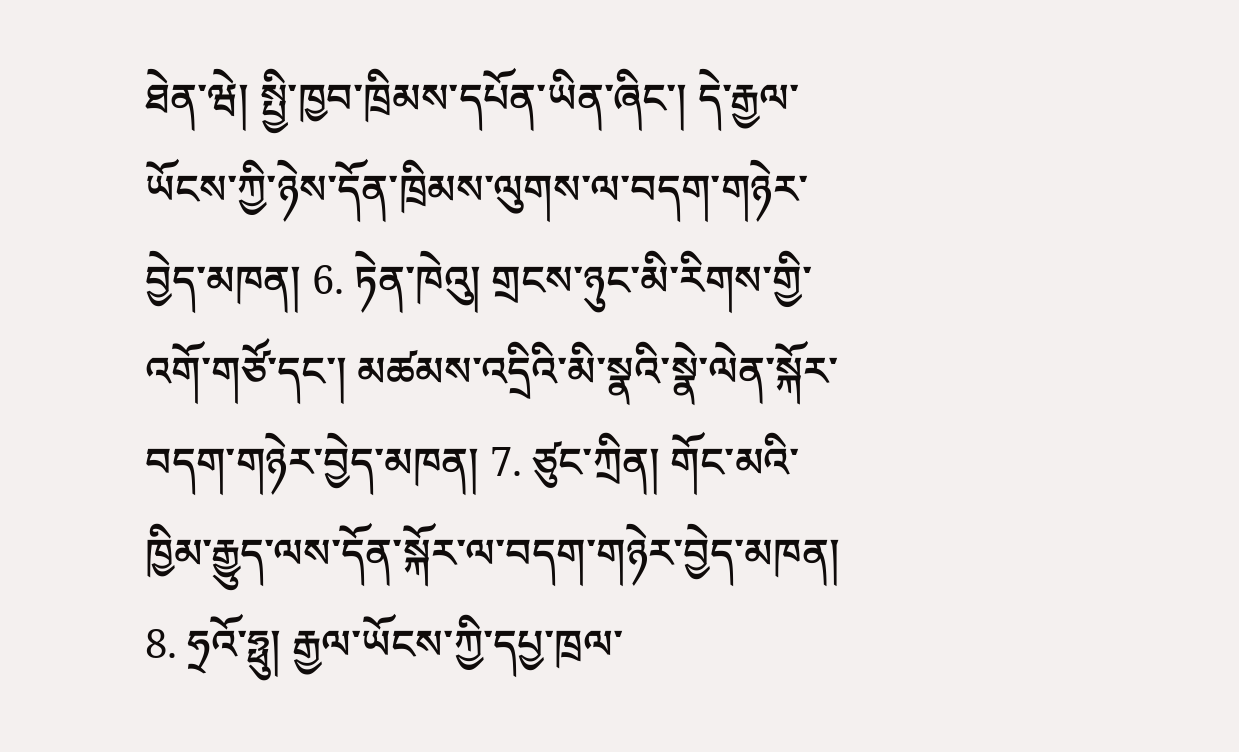ཐེན་ཝེ། སྤྱི་ཁྱབ་ཁྲིམས་དཔོན་ཡིན་ཞིང་། དེ་རྒྱལ་ཡོངས་ཀྱི་ཉེས་དོན་ཁྲིམས་ལུགས་ལ་བདག་གཉེར་བྱེད་མཁན། 6. ཏེན་ཁེའུ། གྲངས་ཉུང་མི་རིགས་གྱི་འགོ་གཙོ་དང་། མཚམས་འདྲིའི་མི་སྣའི་སྣེ་ལེན་སྐོར་བདག་གཉེར་བྱེད་མཁན། 7. ཙུང་ཀྲིན། གོང་མའི་ཁྱིམ་རྒྱུད་ལས་དོན་སྐོར་ལ་བདག་གཉེར་བྱེད་མཁན། 8. ཧྲའོ་ཧྥུ། རྒྱལ་ཡོངས་ཀྱི་དཔྱ་ཁྲལ་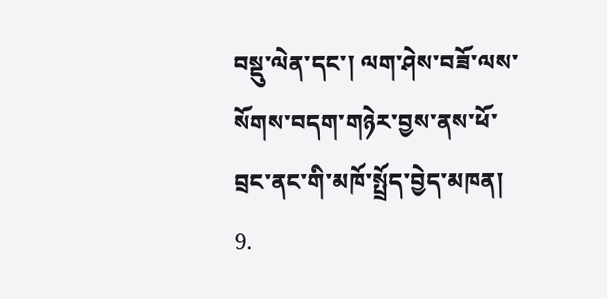བསྡུ་ལེན་དང་། ལག་ཤེས་བཟོ་ལས་སོགས་བདག་གཉེར་བྱས་ནས་ཕོ་བྲང་ནང་གི་མཁོ་སྤྲོད་བྱེད་མཁན། 9.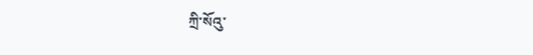ཀྲི་སོའུ་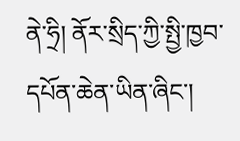ནེ་ཧྲི། ནོར་སྲིད་ཀྱི་སྤྱི་ཁྱབ་དཔོན་ཆེན་ཡིན་ཞིང་།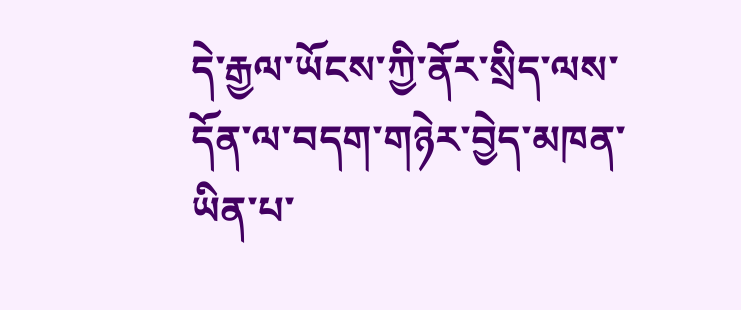དེ་རྒྱལ་ཡོངས་ཀྱི་ནོར་སྲིད་ལས་དོན་ལ་བདག་གཉེར་བྱེད་མཁན་ཡིན་པ་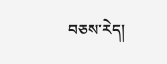བཅས་རེད།